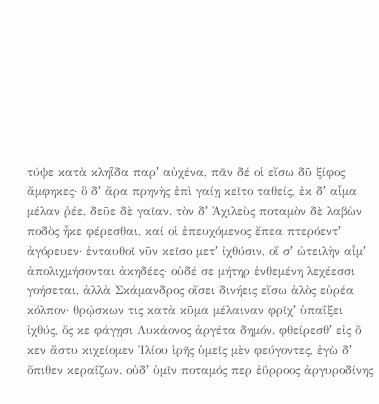τύψε κατὰ κληῗδα παρʼ αὐχένα, πᾶν δέ οἱ εἴσω δῦ ξίφος ἄμφηκες· ὃ δʼ ἄρα πρηνὴς ἐπὶ γαίῃ κεῖτο ταθείς, ἐκ δʼ αἷμα μέλαν ῥέε, δεῦε δὲ γαῖαν. τὸν δʼ Ἀχιλεὺς ποταμὸν δὲ λαβὼν ποδὸς ἧκε φέρεσθαι, καί οἱ ἐπευχόμενος ἔπεα πτερόεντʼ ἀγόρευεν· ἐνταυθοῖ νῦν κεῖσο μετʼ ἰχθύσιν, οἵ σʼ ὠτειλὴν αἷμʼ ἀπολιχμήσονται ἀκηδέες· οὐδέ σε μήτηρ ἐνθεμένη λεχέεσσι γοήσεται, ἀλλὰ Σκάμανδρος οἴσει δινήεις εἴσω ἁλὸς εὐρέα κόλπον· θρῴσκων τις κατὰ κῦμα μέλαιναν φρῖχʼ ὑπαΐξει ἰχθύς, ὅς κε φάγῃσι Λυκάονος ἀργέτα δημόν. φθείρεσθʼ εἰς ὅ κεν ἄστυ κιχείομεν Ἰλίου ἱρῆς ὑμεῖς μὲν φεύγοντες, ἐγὼ δʼ ὄπιθεν κεραΐζων. οὐδʼ ὑμῖν ποταμός περ ἐΰρροος ἀργυροδίνης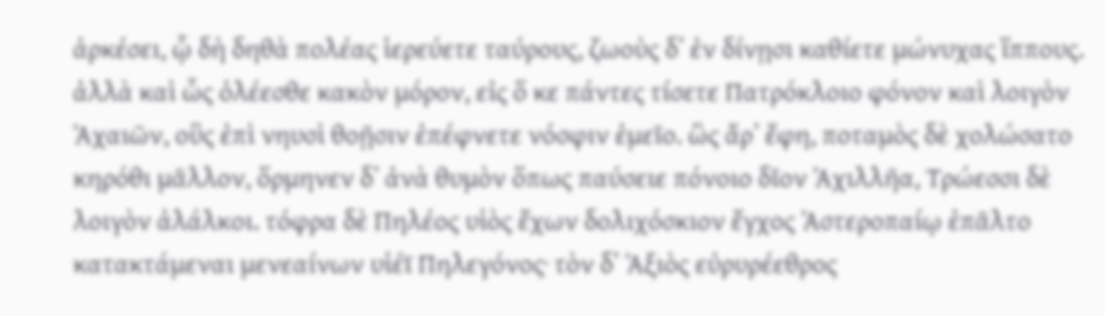ἀρκέσει, ᾧ δὴ δηθὰ πολέας ἱερεύετε ταύρους, ζωοὺς δʼ ἐν δίνῃσι καθίετε μώνυχας ἵππους. ἀλλὰ καὶ ὧς ὀλέεσθε κακὸν μόρον, εἰς ὅ κε πάντες τίσετε Πατρόκλοιο φόνον καὶ λοιγὸν Ἀχαιῶν, οὓς ἐπὶ νηυσὶ θοῇσιν ἐπέφνετε νόσφιν ἐμεῖο. ὣς ἄρʼ ἔφη, ποταμὸς δὲ χολώσατο κηρόθι μᾶλλον, ὅρμηνεν δʼ ἀνὰ θυμὸν ὅπως παύσειε πόνοιο δῖον Ἀχιλλῆα, Τρώεσσι δὲ λοιγὸν ἀλάλκοι. τόφρα δὲ Πηλέος υἱὸς ἔχων δολιχόσκιον ἔγχος Ἀστεροπαίῳ ἐπᾶλτο κατακτάμεναι μενεαίνων υἱέϊ Πηλεγόνος· τὸν δʼ Ἀξιὸς εὐρυρέεθρος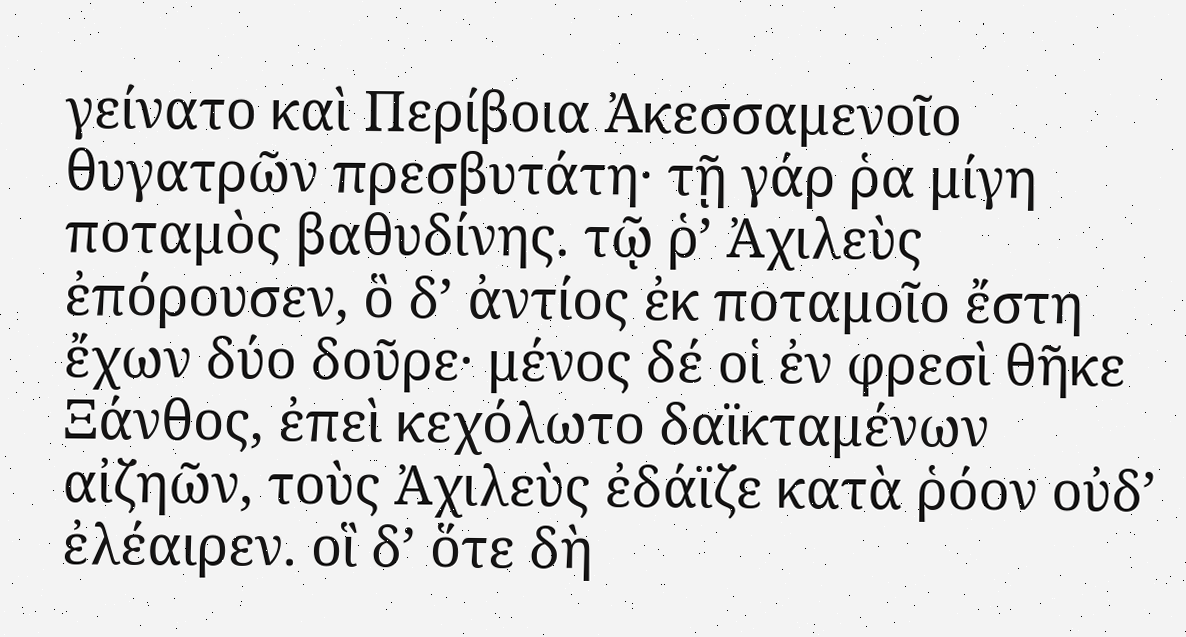γείνατο καὶ Περίβοια Ἀκεσσαμενοῖο θυγατρῶν πρεσβυτάτη· τῇ γάρ ῥα μίγη ποταμὸς βαθυδίνης. τῷ ῥʼ Ἀχιλεὺς ἐπόρουσεν, ὃ δʼ ἀντίος ἐκ ποταμοῖο ἔστη ἔχων δύο δοῦρε· μένος δέ οἱ ἐν φρεσὶ θῆκε Ξάνθος, ἐπεὶ κεχόλωτο δαϊκταμένων αἰζηῶν, τοὺς Ἀχιλεὺς ἐδάϊζε κατὰ ῥόον οὐδʼ ἐλέαιρεν. οἳ δʼ ὅτε δὴ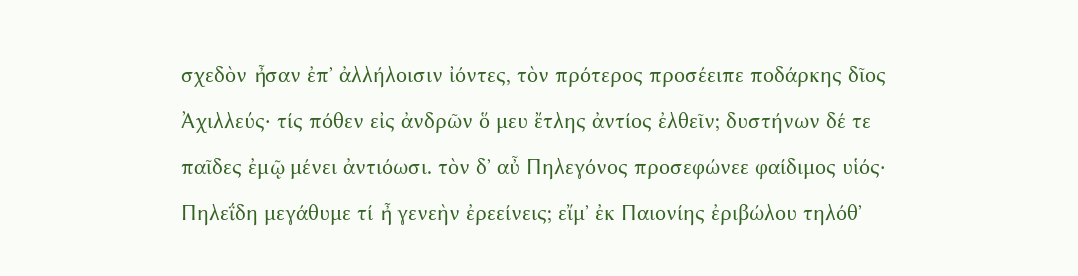σχεδὸν ἦσαν ἐπʼ ἀλλήλοισιν ἰόντες, τὸν πρότερος προσέειπε ποδάρκης δῖος Ἀχιλλεύς· τίς πόθεν εἰς ἀνδρῶν ὅ μευ ἔτλης ἀντίος ἐλθεῖν; δυστήνων δέ τε παῖδες ἐμῷ μένει ἀντιόωσι. τὸν δʼ αὖ Πηλεγόνος προσεφώνεε φαίδιμος υἱός· Πηλεΐδη μεγάθυμε τί ἦ γενεὴν ἐρεείνεις; εἴμʼ ἐκ Παιονίης ἐριβώλου τηλόθʼ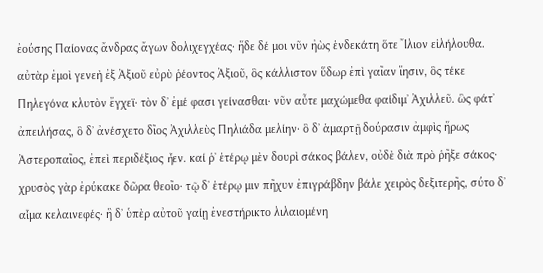ἐούσης Παίονας ἄνδρας ἄγων δολιχεγχέας· ἥδε δέ μοι νῦν ἠὼς ἑνδεκάτη ὅτε Ἴλιον εἰλήλουθα. αὐτὰρ ἐμοὶ γενεὴ ἐξ Ἀξιοῦ εὐρὺ ῥέοντος Ἀξιοῦ, ὃς κάλλιστον ὕδωρ ἐπὶ γαῖαν ἵησιν, ὃς τέκε Πηλεγόνα κλυτὸν ἔγχεϊ· τὸν δʼ ἐμέ φασι γείνασθαι· νῦν αὖτε μαχώμεθα φαίδιμʼ Ἀχιλλεῦ. ὣς φάτʼ ἀπειλήσας, ὃ δʼ ἀνέσχετο δῖος Ἀχιλλεὺς Πηλιάδα μελίην· ὃ δʼ ἁμαρτῇ δούρασιν ἀμφὶς ἥρως Ἀστεροπαῖος, ἐπεὶ περιδέξιος ἦεν. καί ῥʼ ἑτέρῳ μὲν δουρὶ σάκος βάλεν, οὐδὲ διὰ πρὸ ῥῆξε σάκος· χρυσὸς γὰρ ἐρύκακε δῶρα θεοῖο· τῷ δʼ ἑτέρῳ μιν πῆχυν ἐπιγράβδην βάλε χειρὸς δεξιτερῆς, σύτο δʼ αἷμα κελαινεφές· ἣ δʼ ὑπὲρ αὐτοῦ γαίῃ ἐνεστήρικτο λιλαιομένη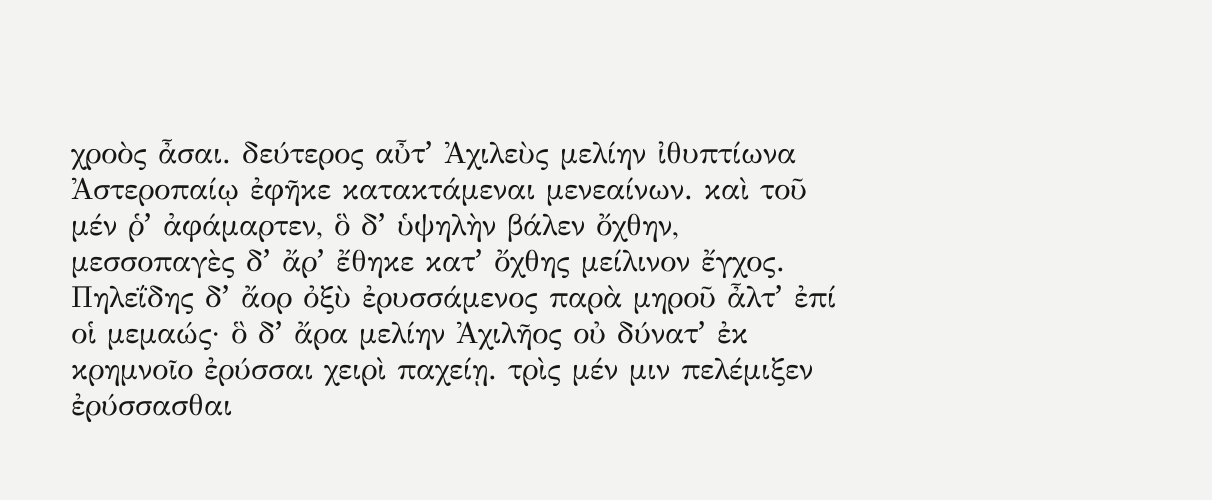χροὸς ἆσαι. δεύτερος αὖτʼ Ἀχιλεὺς μελίην ἰθυπτίωνα Ἀστεροπαίῳ ἐφῆκε κατακτάμεναι μενεαίνων. καὶ τοῦ μέν ῥʼ ἀφάμαρτεν, ὃ δʼ ὑψηλὴν βάλεν ὄχθην, μεσσοπαγὲς δʼ ἄρʼ ἔθηκε κατʼ ὄχθης μείλινον ἔγχος. Πηλεΐδης δʼ ἄορ ὀξὺ ἐρυσσάμενος παρὰ μηροῦ ἆλτʼ ἐπί οἱ μεμαώς· ὃ δʼ ἄρα μελίην Ἀχιλῆος οὐ δύνατʼ ἐκ κρημνοῖο ἐρύσσαι χειρὶ παχείῃ. τρὶς μέν μιν πελέμιξεν ἐρύσσασθαι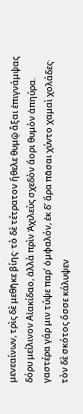μενεαίνων, τρὶς δὲ μεθῆκε βίης· τὸ δὲ τέτρατον ἤθελε θυμῷ ἆξαι ἐπιγνάμψας δόρυ μείλινον Αἰακίδαο, ἀλλὰ πρὶν Ἀχιλεὺς σχεδὸν ἄορι θυμὸν ἀπηύρα. γαστέρα γάρ μιν τύψε παρʼ ὀμφαλόν, ἐκ δʼ ἄρα πᾶσαι χύντο χαμαὶ χολάδες· τὸν δὲ σκότος ὄσσε κάλυψεν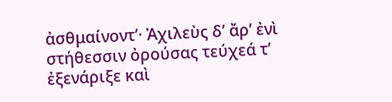ἀσθμαίνοντʼ· Ἀχιλεὺς δʼ ἄρʼ ἐνὶ στήθεσσιν ὀρούσας τεύχεά τʼ ἐξενάριξε καὶ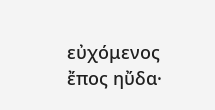εὐχόμενος ἔπος ηὔδα·